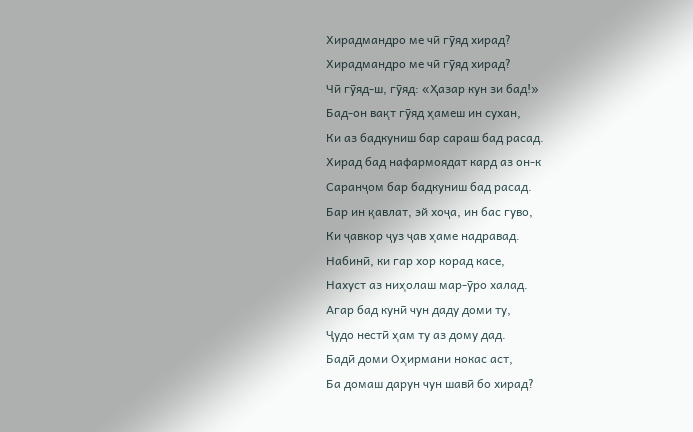Хирадмандро ме чӣ гӯяд хирад?
Хирадмандро ме чӣ гӯяд хирад?
Чӣ гӯяд-ш, гӯяд: «Ҳазар кун зи бад!»
Бад-он вақт гӯяд ҳамеш ин сухан,
Ки аз бадкуниш бар сараш бад расад.
Хирад бад нафармоядат кард аз он-к
Саранҷом бар бадкуниш бад расад.
Бар ин қавлат, эй хоҷа, ин бас гуво,
Ки ҷавкор ҷуз ҷав ҳаме надравад.
Набинӣ, ки гар хор корад касе,
Нахуст аз ниҳолаш мар-ӯро халад.
Агар бад кунӣ чун даду доми ту,
Ҷудо нестӣ ҳам ту аз дому дад.
Бадӣ доми Оҳирмани нокас аст,
Ба домаш дарун чун шавӣ бо хирад?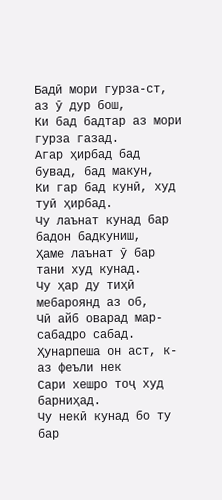Бадӣ мори гурза-ст, аз ӯ дур бош,
Ки бад бадтар аз мори гурза газад.
Агар ҳирбад бад бувад, бад макун,
Ки гар бад кунӣ, худ туӣ ҳирбад.
Чу лаънат кунад бар бадон бадкуниш,
Ҳаме лаънат ӯ бар тани худ кунад.
Чу ҳар ду тиҳӣ мебароянд аз об,
Чӣ айб оварад мар-сабадро сабад.
Ҳунарпеша он аст, к-аз феъли нек
Сари хешро тоҷ худ барниҳад.
Чу некӣ кунад бо ту бар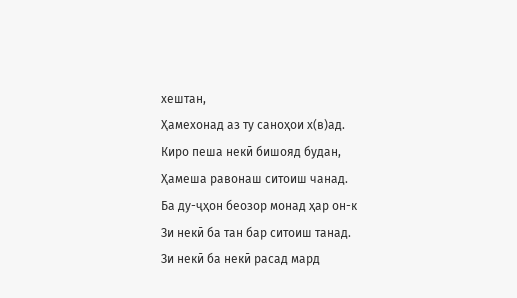хештан,
Ҳамехонад аз ту саноҳои х(в)ад.
Киро пеша некӣ бишояд будан,
Ҳамеша равонаш ситоиш чанад.
Ба ду-ҷҳон беозор монад ҳар он-к
Зи некӣ ба тан бар ситоиш танад.
Зи некӣ ба некӣ расад мард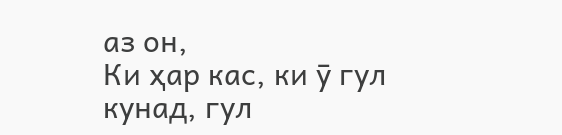аз он,
Ки ҳар кас, ки ӯ гул кунад, гул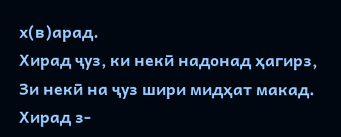х(в)арад.
Хирад ҷуз, ки некӣ надонад ҳагирз,
Зи некӣ на ҷуз шири мидҳат макад.
Хирад з-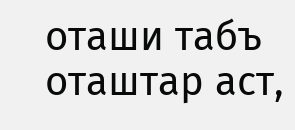оташи табъ оташтар аст,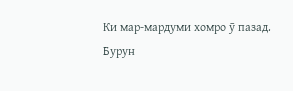Ки мар-мардуми хомро ӯ пазад.
Бурун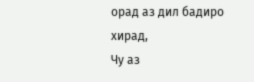орад аз дил бадиро хирад,
Чу аз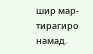шир мар-тирагиро намад.